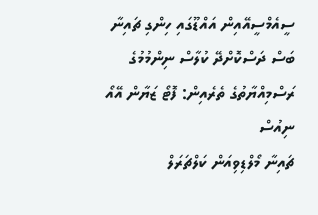ސީއެމްސީއޭއިން އައްޑޫގައި ހިންގި ޗައިނާ ބަސް ދަސްކޮށްދޭ ކުލާސް ނިންމުމުގެ ރަސްމިއްޔާތުގެ ތެރެއިން: ފޮޓޯ ޒަޔާން އޭއޯ ނިއުސް
ޗައިނާ މޯލްޑިވިއަން ކަލްޗަރަލް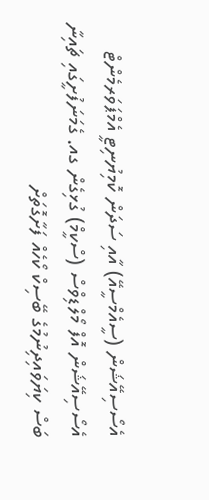އެސޯސިއޭޝަން (ސީއެމްސީއޭ) އާއި ސަދަން ކޮމިޔުނިޓީ އެމްޕަވަރމެންޓް އެސޯސިއޭޝަން އޮފް މޯލްޑިވްސް (ސްކީމް) ގުޅިގެން ގއ. ގެމަނަފުށީގައި ޗައިނާ ބަސް ކިޔަވައިދިނުމުގެ ބޭސިކް ކޯހެއް ފަށާގޮތަށް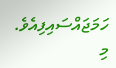ހަމަޖައްސައިފިއެވެ.
މި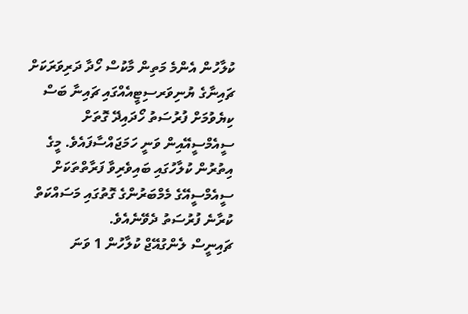ކުލާހުން އެންމެ މަތިން މާކުސް ހޯދާ ދަރިވަރަކަށް ޗައިނާގެ ޔުނިވަރސިޓީއެއްގައި ޗައިނާ ބަސް ކިޔެވުމަށް ފުރުސަތު ހޯދައިދޭ ގޮތަށް ސީއެމްސީއޭއިން ވަނީ ހަމަޖައްސާފައެވެ. މީގެ އިތުރުން ކުލާހުގައި ބައިވެރިވާ ފަރާތްތަކަށް ސީއެމްސީއޭގެ މެމްބަރުންގެ ގޮތުގައި މަސައްކަތް ކުރާނެ ފުރުސަތު ދެވޭނެއެވެ.
ޗައިނީސް ލެންގުއޭޖް ކުލާހުން 1 ވަނަ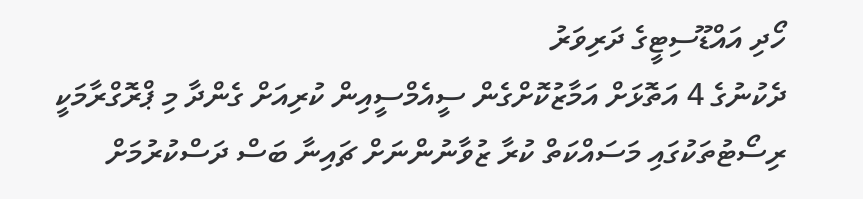ހޯދި އައްޑޫސިޓީގެ ދަރިވަރު
ދެކުނުގެ 4 އަތޮޅަށް އަމާޒުކޮށްގެން ސީއެމްސީއިން ކުރިއަށް ގެންދާ މި ޕްރޮގްރާމަކީ ރިސޯޓުތަކުގައި މަސައްކަތް ކުރާ ޒުވާނުންނަށް ޗައިނާ ބަސް ދަސްކުރުމަށް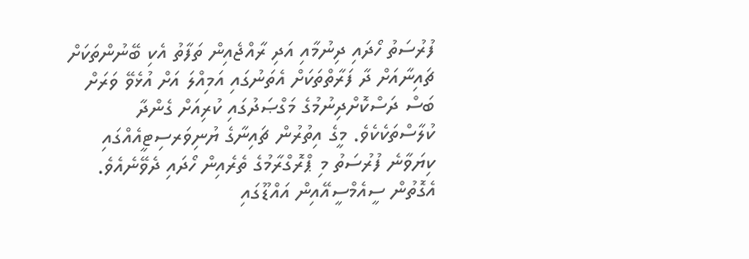ފުރުސަތު ހޯދައި ދިނުމާއި އަދި ރާއްޖެއިން ތަފާތު އެކި ބޭނުންތަކަށް ޗައިނާއަށް ދާ ފަރާތްތަކަށް އެތަނުގައި އަމިއްލަ އަށް އުޅެވޭ ވަރަށް ބަސް ދަސްކޮށްދިނުމުގެ މަގްޞަދުގައި ކުރިއަށް ގެންދާ ކުލާސްތަކެކެވެ. މީގެ އިތުރުން ޗައިނާގެ ޔުނިވަރސިޓީއެއްގައި ކިޔަވާނެ ފުރުސަތު މި ޕްރޮގްރާމުގެ ތެރެއިން ހޯދައި ދެވޭނެއެވެ. އެގޮތުން ސީއެމްސީއޭއިން އައްޑޫގައި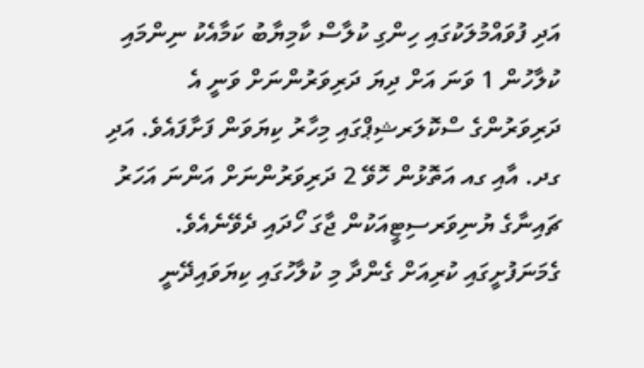އަދި ފުވައްމުލަކުގައި ހިންގި ކުލާސް ކާމިޔާބު ކަމާއެކު ނިންމައި ކުލާހުން 1 ވަނަ އަށް ދިޔަ ދަރިވަރުންނަށް ވަނީ އެ ދަރިވަރުންގެ ސްކޮލަރޝިޕްގައި މިހާރު ކިޔަވަން ފަށާފައެވެ. އަދި ގދ. އާއި ގއ އަތޮޅުން ހޮވޭ 2 ދަރިވަރުންނަށް އަންނަ އަހަރު ޗައިނާގެ ޔުނިވަރސިޓީއަކުން ޖާގަ ހޯދައި ދެވޭނެއެވެ.
ގެމަނަފުށީގައި ކުރިއަށް ގެންދާ މި ކުލާހުގައި ކިޔަވައިދޭނީ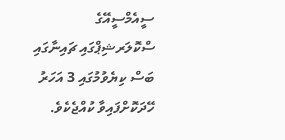ސީއެމްސީއޭގެ ސްކޮލަރޝިޕްގައި ޗައިނާގައި ބަސް ކިޔެވުމުގައި 3 އަހަރު ހޭދަކޮށްފައިވާ ކުއްޖެކެވެ.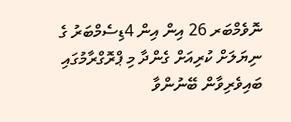ނޮވެމްބަރ 26 އިން އިން 4ޑިސެމްބަރު ގެ ނިޔަލަށް ކުރިއަށް ގެންދާ މި ޕްރޮގްރާމުގައި ބައިވެރިވާން ބޭނުންވާ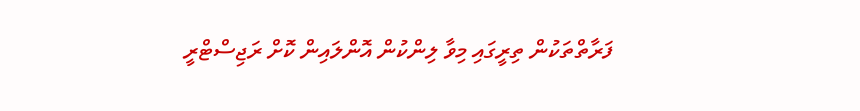ފަރާތްތަކުން ތިރީގައި މިވާ ލިންކުން އޮންލައިން ކޮށް ރަޖިސްޓްރީ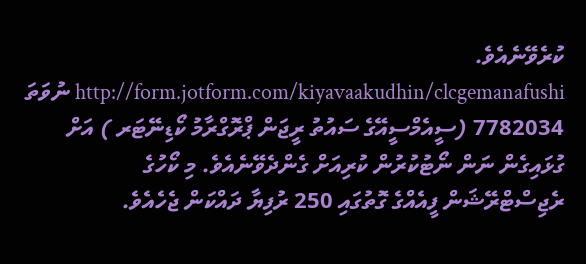ކުރެވޭނެއެވެ. http://form.jotform.com/kiyavaakudhin/clcgemanafushi ނުވަތަ 7782034 (ސީއެމްސީއޭގެ ސައުތު ރީޖަން ޕްރޮގްރާމު ކޯޑިނޭޓަރ ) އަށް ގުޅައިގެން ނަން ނޯޓުކުރުން ކުރިއަށް ގެންދެވޭނެއެވެ. މި ކޯހުގެ ރެޖިސްޓްރޭޝަން ފީއެއްގެ ގޮތުގައި 250 ރުފިޔާ ދައްކަން ޖެހެއެވެ.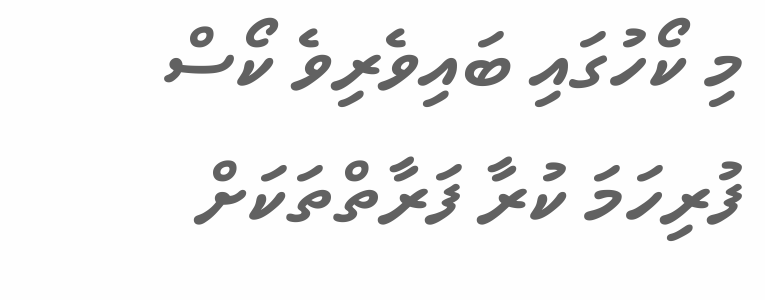މި ކޯހުގައި ބައިވެރިވެ ކޯސް ފުރިހަމަ ކުރާ ފަރާތްތަކަށް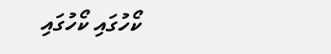ކޯހުގައި ކޯހުގައި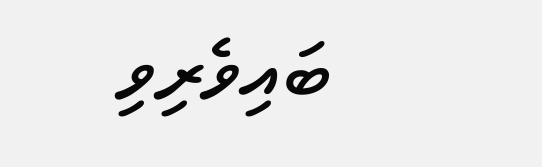ބައިވެރިވި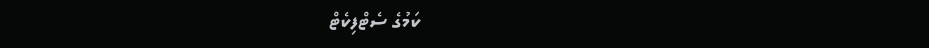ކަމުގެ ސެޓްފިކެޓް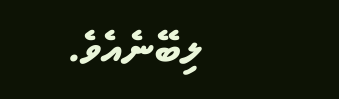ލިބޭނެއެވެ.